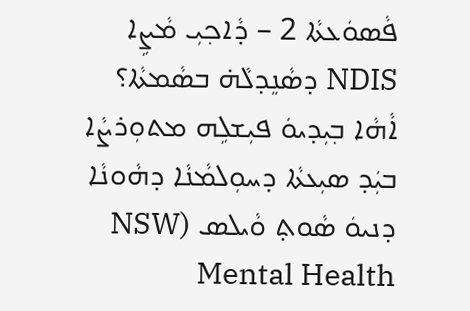ܦܵܣܘܿܥܬܵܐ 2 – ܕܵܐܟ݂ܝܼ ܡܵܨܹܐ NDIS ܕܣܵܢܸܕܠܵܗ̇ ܒܣܵܡܬܵܐ؟
ܐܵܗܵܐ ܒ݂ܝܼܕܝܘܿ ܦܝܼܫܠܹܗ ܡܬܘܼܪܨܵܐ ܒܝܲܕ ܣܝܼܥܬܵܐ ܕܚܘܼܠܡܵܢܵܐ ܕܗܵܘܢܵܐ ܕܢܝܘܿ ܣܵܘܬ̣ ܘܵܝܠܣ (NSW Mental Health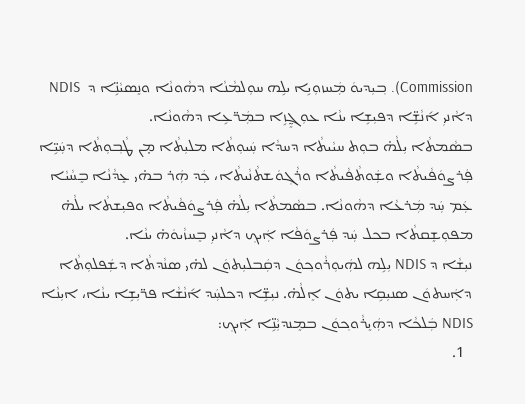Commission). ܒ݂ܝܼܕܝܘܿ ܡܲܚܙܘܼܝܹܐ ܝܠܹܗ ܚܘܼܠܡܵܢܵܐ ܕܗܵܘܢܵܐ ܘܢܸܣܝܵܢܹ̈ܐ ܕ  NDIS ܕܐܵܢܝܼ ܐ݇ܢܵܫܹ̈ܐ ܕܦܝܼܫܹܐ ܝܢܵܐ ܥܘܼܓ̰ܸܙܹܐ ܒܡܲܪ̈ܥܹܐ ܕܗܵܘܢܵܐ.
ܒܣܵܡܬܵܐ ܝܼܠܵܗ̇ ܒܘܼܬ ܚܝܵܝܬܵܐ ܕܚܕܵܐ ܚܲܝܘܼܬܵܐ ܡܠܝܼܬܵܐ ܡ̣ܢ ܛܵܒ݂ܘܼܬܵܐ ܕܚܲܝܹ̈ܐ ܦܲܪܨܘܿܦܵܝܬܵܐ ܘܫܲܘܬܵܦܵܝܬܵܐ ܘܪܵܓ݂ܘܿܫܬܵܢܵܝܬܵܐ، ܟܲܕ ܗܲܪ ܒܗ̇ܝ ܥܸܕܵܢܵܐ ܒܸܚܵܝܵܐ ܥܲܡ ܚܲܕ ܡܲܪܥܵܐ ܕܗܵܘܢܵܐ. ܒܣܵܡܬܵܐ ܝܼܠܵܗ̇ ܦܲܪܨܘܿܦܵܝܬܵܐ ܘܦܝܼܫܬܵܐ ܝܠܵܗ̇ ܡܦܘܼܫܸܩܬܵܐ ܒܟܠ ܚܲܕ ܦܲܪܨܘܿܦܵܐ ܐܲܝܟ݂ ܕܐܵܢܝܼ ܒܸܚܙܵܝܘܿܗ̇ ܝܢܵܐ.
ܢܝܼܫܵܐ ܕ NDIS ܝܼܠܹܗ ܠܗܲܝܘܼܪܵܘܟ݂ܘܿܢ ܕܩܲܒܠܝܼܬܘܿܢ ܠܗ̇ܝ ܣܢܵܕܬܵܐ ܕܫܲܦܠܘܼܬܵܐ ܕܐܲܚܬܘܿܢ ܣܢܝܼܩܹܐ ܝܬܘܿܢ ܐܸܠܵܗ̇. ܢܝܼܫܹ̈ܐ ܕܟܠܚܲܕ ܐ݇ܢܵܫܵܐ ܦܪ̈ܝܼܫܹܐ ܝܢܵܐ، ܐܝܼܢܵܐ NDIS ܒܲܠܟܵܐ ܕܗܲܝܸܪܵܘܟ݂ܘܿܢ ܒܡܸܢܕܝܼܵܢܹ̈ܐ ܐܲܝܟ݂:
  1.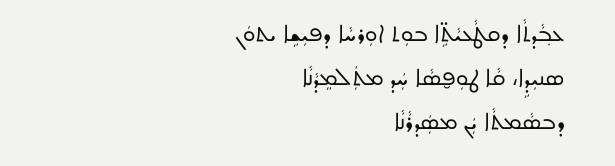ܥܒ݂ܵܕܬܵܐ ܕܩܛܵܥܝܵܬܹ̈ܐ ܒܘܼܬ ܐܘܼܪܚܵܐ ܕܦܝܼܫܹܐ ܝܬܘܿܢ ܣܢܝܼܕܹܐ، ܩܵܐ ܛܘܼܦ̮ܣܵܐ ܚܲܕ ܡܬܲܠܡܸܕܵܢܵܐ ܕܒܣܵܡܬܵܐ ܝܲܢ ܡܣܲܕܪܵܢܵܐ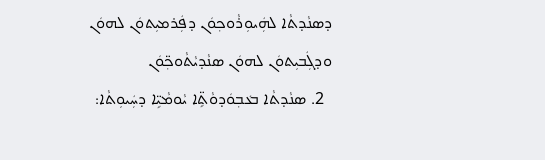ܕܣܢܵܕܬܵܐ ܠܗܲܝܘܼܪܵܘܟ݂ܘܿܢ ܕܦܲܪܡܝܼܬܘܿܢ ܠܗܘܿܢ ܘܕܓܲܒܝܼܬܘܿܢ ܠܗܘܿܢ ܣܢܵܕܝܵܬܵܘܟ݂̈ܘܿܢ
  2. ܣܢܵܕܬܵܐ ܒܥܵܒ݂ܘܿܕܘܵܬܹ̈ܐ ܝܵܘܡܵܝܹ̈ܐ ܕܚܲܝܘܼܬܵܐ: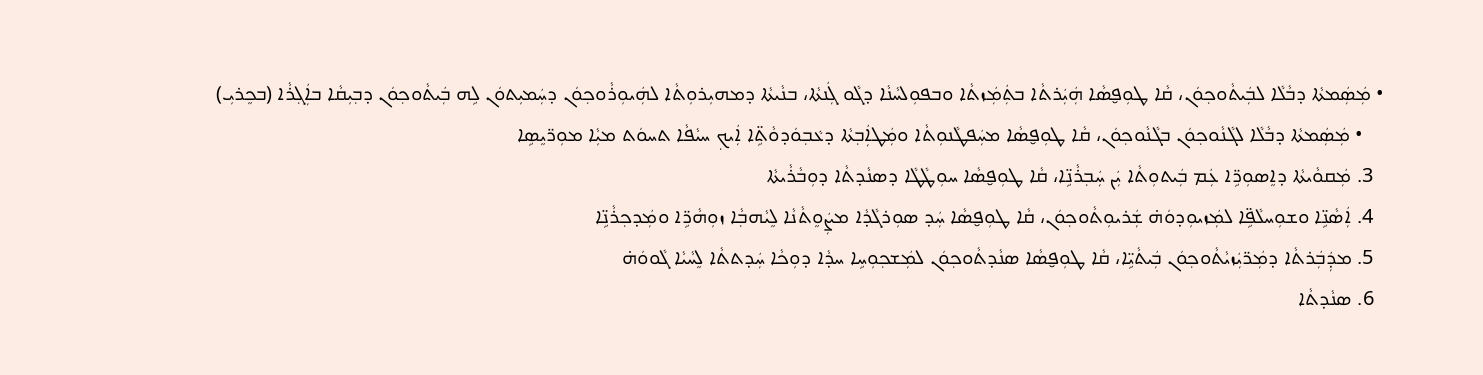• ܡܲܣܲܡܬܵܐ ܕܒܵܠܵܐ ܠܒܲܝܬܵܘܟ݂ܘܿܢ، ܩܵܐ ܛܘܼܦ̮ܣܵܐ ܗܲܝܲܪܬܵܐ ܒܬܲܡܲܙܬܵܐ ܘܒܦܘܼܠܚܵܢܵܐ ܕܓܵܘ ܓܲܢܬܵܐ، ܒܢܵܝܬܵܐ ܕܡܗܝܼܪܘܼܬܵܐ ܠܗܲܝܘܼܪܵܘܟ݂ܘܿܢ ܕܚܲܡܝܼܬܘܿܢ ܠܹܗ ܒܲܝܬܵܘܟ݂ܘܿܢ ܕܒ݂ܝܼܩܵܐ ܒܐܲܓ݂ܪܵܐ (ܒܟܸܪܝܼ)
    • ܡܲܣܲܡܬܵܐ ܕܒܵܠܵܐ ܠܓܵܢܵܘܟ݂ܘܿܢ ܒܓܵܢܵܘܟ݂ܘܿܢ، ܩܵܐ ܛܘܼܦ̮ܣܵܐ ܡܚܲܦܛܵܢܘܼܬܵܐ ܘܡܲܛܐܲܒ݂ܬܵܐ ܕܥܵܒ݂ܘܿܕܘܵܬܹ̈ܐ ܐܲܝܟ݂ ܚܝܵܦܵܐ ܬܚܘܿܬ ܡܝܼܵܐ ܡܘܼܪ̈ܝܸܣܹܐ
  3. ܡܲܩܘܵܝܬܵܐ ܕܐܸܣܘܼܪܹ̈ܐ ܥܲܡ ܒܲܝܬܘܼܬܵܐ ܝܲܢ ܚܲܒ݂ܪܵܢܹ̈ܐ، ܩܵܐ ܛܘܼܦ̮ܣܵܐ ܚܘܼܛܵܛܵܐ ܕܣܢܵܕܬܵܐ ܕܘܼܒܵܪܵܝܬܵܐ
  4. ܐܲܣܵܢܹ̈ܐ ܘܫܘܼܚܠܵܦܹ̈ܐ ܠܡܲܙܝܘܼܕܘܿܗ̇ ܫܲܪܝܘܼܬܵܘܟ݂ܘܿܢ، ܩܵܐ ܛܘܼܦ̮ܣܵܐ ܚܲܕ ܣܘܼܪܓܵܕܵܐ ܡܨܲܘܸܬܵܢܵܐ ܠܸܝܵܗܒ݂ܵܐ ܙܘܼܗܵܪܹ̈ܐ ܘܡܲܕܟ݂ܪܵܢܹ̈ܐ
  5. ܡܕܲܒܲܪܬܵܐ ܕܡܲܪ̈ܝܲܙܝܵܬܵܘܟ݂ܘܿܢ ܒܲܝܬܵܝܹ̈ܐ، ܩܵܐ ܛܘܼܦ̮ܣܵܐ ܣܢܵܕܬܵܘܟ݂ܘܿܢ ܠܡܲܫܟ݂ܘܼܚܹܐ ܚܕܵܐ ܕܘܼܟܵܐ ܚܲܕܬܬܵܐ ܠܸܚܵܝܵܐ ܓܵܘܘܿܗ̇
  6. ܣܢܵܕܬܵܐ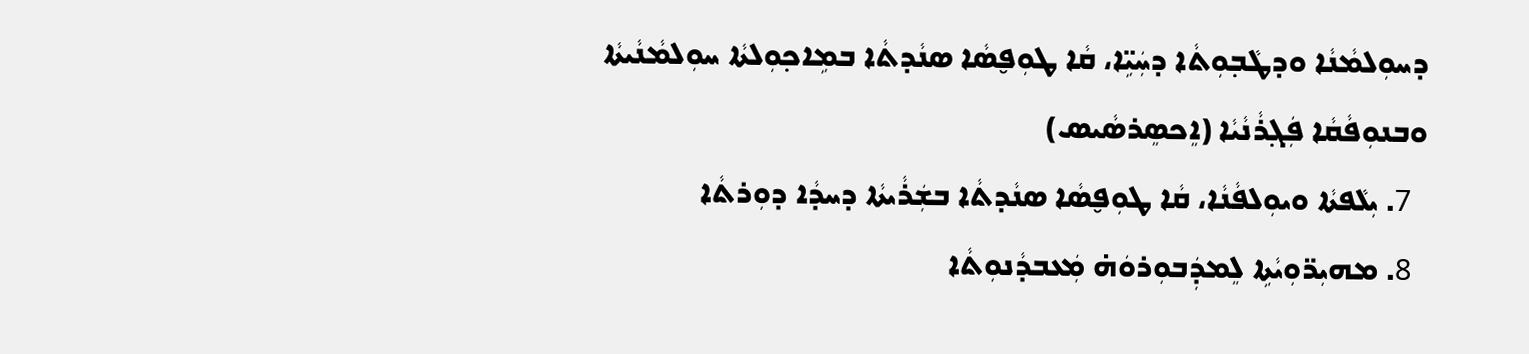ܕܚܘܼܠܡܵܢܵܐ ܘܕܛܵܒ݂ܘܼܬܵܐ ܕܚܲܝܹ̈ܐ، ܩܵܐ ܛܘܼܦ̮ܣܵܐ ܣܢܵܕܬܵܐ ܒܡܹܐܟ݂ܘܼܠܬܵܐ ܚܘܼܠܡܵܢܵܝܬܵܐ ܘܒܢܘܼܦܵܩܵܐ ܦܲܓ݂ܪܵܢܵܝܵܐ (ܐܸܟܣܸܪܣܵܝܣ)
  7. ܝܼܠܵܦܬܵܐ ܘܝܘܼܠܦܵܢܵܐ، ܩܵܐ ܛܘܼܦ̮ܣܵܐ ܣܢܵܕܬܵܐ ܒܫܲܪܵܝܬܵܐ ܕܚܕܵܐ ܕܘܼܪܬܵܐ
  8. ܡܗܝܼܪ̈ܘܼܝܵܬܹܐ ܠܸܡܕܲܒܘܼܪܘܿܗ̇ ܡܲܥܒܕܵܢܘܼܬܵܐ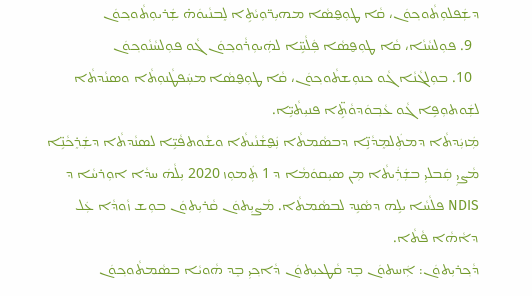ܕܫܲܦܠܘܼܬܵܘܟ݂ܘܿܢ، ܩܵܐ ܛܘܼܦ̮ܣܵܐ ܡܗܝܼܪ̈ܘܼܝܵܬܹܐ ܠܸܒܢܵܝܘܿܗ̇ ܫܲܪܝܘܼܬܵܘܟ݂ܘܿܢ
  9. ܦܘܼܠܚܵܢܵܐ، ܩܵܐ ܛܘܼܦ̮ܣܵܐ ܦܲܠܵܚܹ̈ܐ ܠܗܲܝܘܼܪܵܘܟ݂ܘܿܢ ܓܵܘ ܦܘܼܠܚܵܢܵܘܟ݂ܘܿܢ
  10. ܒܘܼܠܓܵܢܵܐ ܓܵܘ ܟܢܘܼܫܬܵܘܟ݂ܘܿܢ، ܩܵܐ ܛܘܼܦ̮ܣܵܐ ܡܚܲܦܛܵܢܘܼܬܵܐ ܘܣܢܵܕܬܵܐ ܠܫܲܘܬܘܼܦܹܐ ܓܵܘ ܥܵܒ݂ܘܿܕܘܵܬܹ̈ܐ ܦܢܝܼܬܵܝܹ̈ܐ.
ܡܲܙܝܲܕܬܵܐ ܕܡܬܲܠܡܸܕܵܢܹ̈ܐ ܕܒܣܵܡܬܵܐ ܢܲܦ̮ܫܵܢܵܝܬܵܐ ܘܫܵܘܬܦܵܝܹ̈ܐ ܠܣܢܵܕܬܵܐ ܕܫܲܪܸܟܵܢܹ̈ܐ ܡܵܨܝܼ ܩܲܒܠܝܼ ܒܫܲܪܲܝܬܵܐ ܡܼܢ ܣܝܼܩܘܿܡܵܐ ܕ 1 ܬܲܡܘܼܙ 2020 ܝܼܠܵܗܿ ܚܕܵܐ ܐܘܼܪܚܵܐ ܕ NDIS ܦܠܵܚܵܐ ܝܠܹܗ ܕܣܵܢܹܕ ܠܒܣܵܡܬܵܐ. ܡܵܨܝܼܬܘܿܢ ܩܵܪܝܼܬܘܿܢ ܒܘܼܫ ܙܵܘܕܵܐ ܥܲܠ ܕܐܵܗܵܐ ܦܵܬܵܐ.
ܕܵܟ݂ܪܝܼܬܘܿܢ: ܐܲܚܬܘܿܢ ܒܸܕ ܩܵܛܥܝܼܬܘܿܢ ܕܵܐܟ݂ܝܼ ܒܸܕ ܗܵܘܝܵܐ ܒܣܵܡܬܵܘܟ݂ܘܿܢ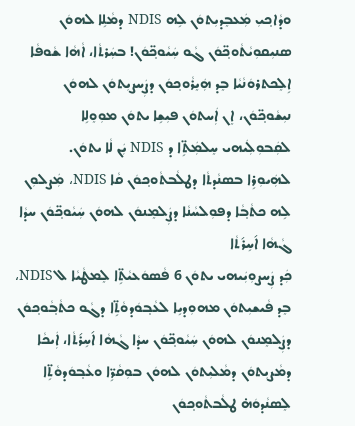ܘܕܵܐܟ݂ܝܼ ܡܲܥܒܸܕܝܼܬܘܿܢ ܠܹܗ NDIS ܕܡܵܠܹܐ ܠܗܘܿܢ ܣܢܝܼܩܘܼܝܵܬܵܘܟ݂̈ܘܿܢ ܓܵܘ ܚܲܝܵܘܟ݂̈ܘܿܢ! ܒܚܲܪܬܵܐ، ܐܵܗܵܐ ܫܵܘܦܵܐ ܐܹܠܸܟܬܪܘܿܢܵܝܵܐ ܒܸܕ ܗܲܝܸܪܵܘܟ݂ܘܿܢ ܕܨܲܚܨܝܼܬܘܿܢ ܠܗܘܿܢ ܢܝܼܫܵܘܟ݂̈ܘܿܢ، ܐܸܢ ܐܲܚܬܘܿܢ ܦܝܼܫܹܐ ܝܬܘܿܢ ܡܘܼܘܸܠܹܐ ܠܩܲܒܘܼܠܲܝܗܝ ܚܸܠܡܲܬܹ̈ܐ ܕ NDIS ܝܲܢ ܠܵܐ ܝܬܘܿܢ.
ܠܗܲܝܘܼܪܹܐ ܒܣܢܵܕܬܵܐ ܕܛܠܵܒܬܵܘܟ݂ܘܿܢ ܩܵܐ NDIS، ܡܲܨܠܘܼܢ ܠܹܗ ܟܬܵܒ݂ܵܐ ܕܦܘܼܠܚܵܢܵܐ ܕܨܲܠܡܸܢܘܿܢ ܠܗܘܿܢ ܚܲܝܵܘܟ݂̈ܘܿܢ ܚܕܵܐ ܓܵܗܵܐ ܐ݇ܚܹܪ݇ܬܵܐ
ܟܲܕ ܨܲܚܨܘܼܝܲܝܗܝ ܝܬܘܿܢ 6 ܦܵܣܘܿܥܝܵܬܹ̈ܐ ܠܸܡܛܵܝܵܐ ܠ NDIS، ܒܸܕ ܦܵܝܫܝܼܬܘܿܢ ܡܗܘܼܕܝܹܐ ܠܥܵܒ݂ܘܿܕܘܵܬܹ̈ܐ ܕܓܵܘ ܟܬܵܒ݂ܵܘܟ݂ܘܿܢ ܕܨܲܠܡܸܢܘܿܢ ܠܗܘܿܢ ܚܲܝܵܘܟ݂̈ܘܿܢ ܚܕܵܐ ܓܵܗܵܐ ܐ݇ܚܹܪ݇ܬܵܐ، ܐܲܝܟܵܐ ܕܡܵܨܝܼܬܘܿܢ ܕܡܵܠܝܼܬܘܿܢ ܠܗܘܿܢ ܒܘܼܩܵܪܹ̈ܐ ܘܥܵܒ݂ܘܿܕܘܵܬܹ̈ܐ ܠܸܣܢܵܕܘܿܗ̇ ܛܠܵܒܬܵܘܟ݂ܘܿܢ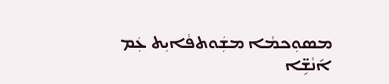ܡܣܘܼܟܡܵܐ ܡܫܲܘܬܦܵܐܝܼܬ ܥܲܡ ܐ݇ܢܵܫܹ̈ܐ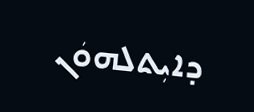ܕܐܝܼܬܠܗܘܿܢ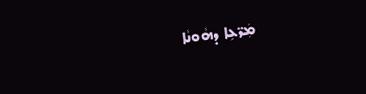ܡܲܪ̈ܥܹܐ ܕܗܵܘܢܵܐ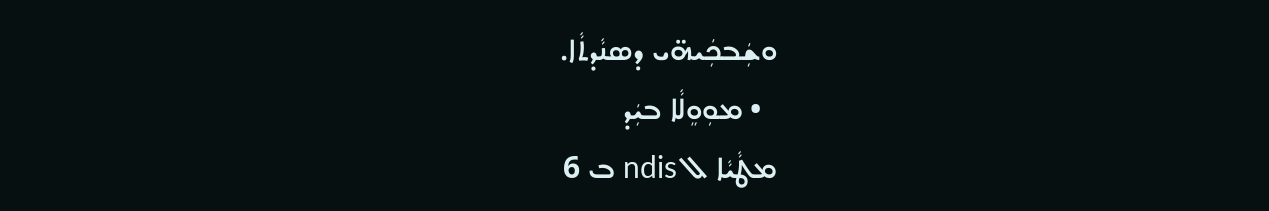ܘܫܲܒܟܲܝܗ̈ܝ ܕܣܢܵܕܬܵܐ.
  • ܡܘܼܘܸܠܵܐ ܒܝܲܕ
ܡܛܵܝܵܐ ܠ ndis ܒ 6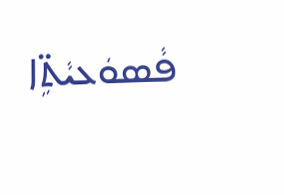ܦܵܣܘܿܥܝܵܬܹ̈ܐ